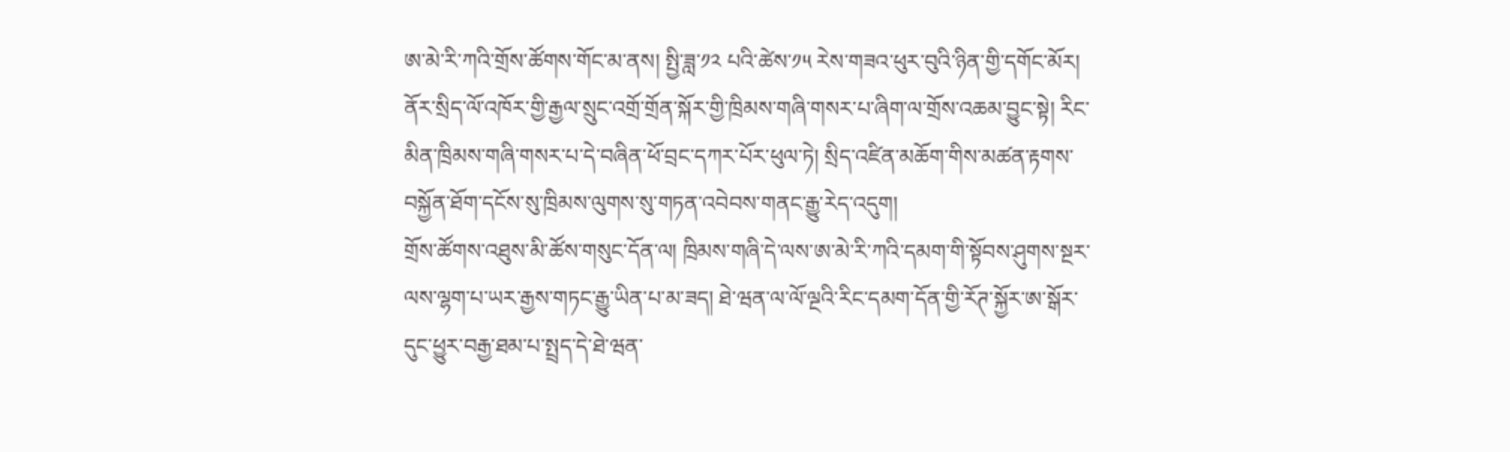ཨ་མེ་རི་ཀའི་གྲོས་ཚོགས་གོང་མ་ནས། སྤྱི་ཟླ་༡༢ པའི་ཚེས་༡༥ རེས་གཟའ་ཕུར་བུའི་ཉིན་གྱི་དགོང་མོར། ནོར་སྲིད་ལོ་འཁོར་གྱི་རྒྱལ་སྲུང་འགྲོ་གྲོན་སྐོར་གྱི་ཁྲིམས་གཞི་གསར་པ་ཞིག་ལ་གྲོས་འཆམ་བྱུང་སྟེ། རིང་མིན་ཁྲིམས་གཞི་གསར་པ་དེ་བཞིན་ཕོ་བྲང་དཀར་པོར་ཕུལ་ཏེ། སྲིད་འཛིན་མཆོག་གིས་མཚན་རྟགས་བསྐྱོན་ཐོག་དངོས་སུ་ཁྲིམས་ལུགས་སུ་གཏན་འབེབས་གནང་རྒྱུ་རེད་འདུག།
གྲོས་ཚོགས་འཐུས་མི་ཚོས་གསུང་དོན་ལ། ཁྲིམས་གཞི་དེ་ལས་ཨ་མེ་རི་ཀའི་དམག་གི་སྟོབས་ཤུགས་སྔར་ལས་ལྷག་པ་ཡར་རྒྱས་གཏང་རྒྱུ་ཡིན་པ་མ་ཟད། ཐེ་ཝན་ལ་ལོ་ལྔའི་རིང་དམག་དོན་གྱི་རོཊ་སྐྱོར་ཨ་སྒོར་དུང་ཕྱུར་བརྒྱ་ཐམ་པ་སྤྲད་དེ་ཐེ་ཝན་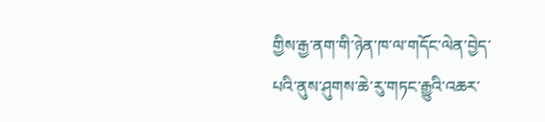གྱིས་རྒྱ་ནག་གི་ཉེན་ཁ་ལ་གདོང་ལེན་བྱེད་པའི་ནུས་ཤུགས་ཆེ་རུ་གཏང་རྒྱུའི་འཆར་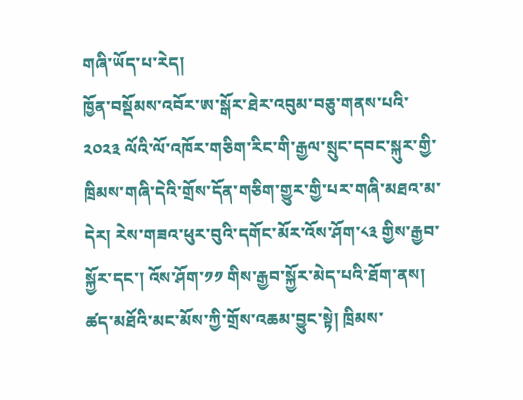གཞི་ཡོད་པ་རེད།
ཁྱོན་བསྡོམས་འབོར་ཨ་སྒོར་ཐེར་འབུམ་བཅུ་གནས་པའི་༢༠༢༣ ལོའི་ལོ་འཁོར་གཅིག་རིང་གི་རྒྱལ་སྲུང་དབང་སྐུར་གྱི་ཁྲིམས་གཞི་དེའི་གྲོས་དོན་གཅིག་གྱུར་གྱི་པར་གཞི་མཐའ་མ་དེར། རེས་གཟའ་ཕུར་བུའི་དགོང་མོར་འོས་ཤོག་༨༣ གྱིས་རྒྱབ་སྐྱོར་དང་། འོས་ཤོག་༡༡ གིས་རྒྱབ་སྐྱོར་མེད་པའི་ཐོག་ནས། ཚད་མཐོའི་མང་མོས་ཀྱི་གྲོས་འཆམ་བྱུང་སྟེ། ཁྲིམས་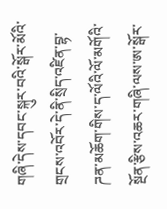གཞི་དེས་དབང་སྐུར་བའི་སྒོར་མོའི་གྲངས་འབོར་དེ་ནི་སྲིད་འཛིན་བྷ་ཌན་མཆོག་གིས་ད་ལོའི་ལོ་མགོའི་སྔོན་རྩིས་འཆར་གཞི་ལས་ཨ་སྒོར་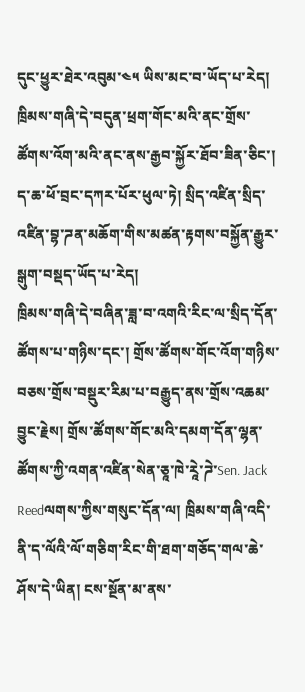དུང་ཕྱུར་ཐེར་འབུམ་༤༥ ཡིས་མང་བ་ཡོད་པ་རེད།
ཁྲིམས་གཞི་དེ་བདུན་ཕྲག་གོང་མའི་ནང་གྲོས་ཚོགས་འོག་མའི་ནང་ནས་རྒྱབ་སྐྱོར་ཐོབ་ཟིན་ཅིང་། ད་ཆ་ཕོ་བྲང་དཀར་པོར་ཕུལ་ཏེ། སྲིད་འཛིན་སྲིད་འཛིན་བྷ་ཌན་མཆོག་གིས་མཚན་རྟགས་བསྐྱོན་རྒྱུར་སྒུག་བསྡད་ཡོད་པ་རེད།
ཁྲིམས་གཞི་དེ་བཞིན་ཟླ་བ་འགའི་རིང་ལ་སྲིད་དོན་ཚོགས་པ་གཉིས་དང་། གྲོས་ཚོགས་གོང་འོག་གཉིས་བཅས་གྲོས་བསྡུར་རིམ་པ་བརྒྱུད་ནས་གྲོས་འཆམ་བྱུང་རྗེས། གྲོས་ཚོགས་གོང་མའི་དམག་དོན་ལྷན་ཚོགས་ཀྱི་འགན་འཛིན་སེན་ཅཱ་ཁེ་རཱེ་ཌེ་Sen. Jack Reedལགས་ཀྱིས་གསུང་དོན་ལ། ཁྲིམས་གཞི་འདི་ནི་ད་ལོའི་ལོ་གཅིག་རིང་གི་ཐག་གཅོད་གལ་ཆེ་ཤོས་དེ་ཡིན། ངས་སྔོན་མ་ནས་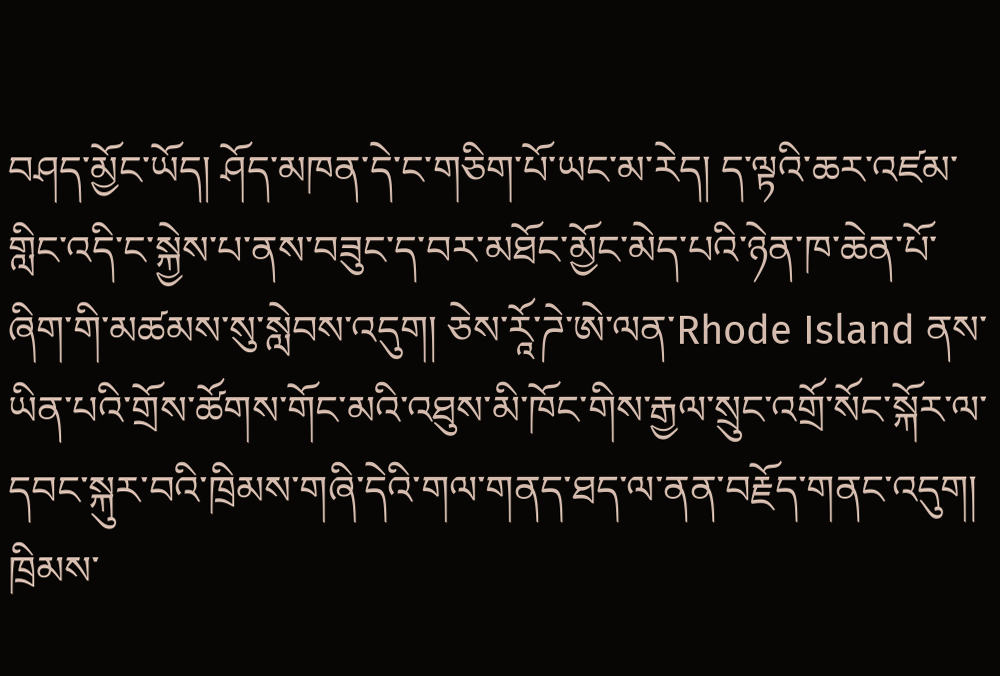བཤད་མྱོང་ཡོད། ཤོད་མཁན་དེ་ང་གཅིག་པོ་ཡང་མ་རེད། ད་ལྟའི་ཆར་འཛམ་གླིང་འདི་ང་སྐྱེས་པ་ནས་བཟུང་ད་བར་མཐོང་མྱོང་མེད་པའི་ཉེན་ཁ་ཆེན་པོ་ཞིག་གི་མཚམས་སུ་སླེབས་འདུག། ཅེས་རཱོ་ཌེ་ཨེ་ལན་Rhode Island ནས་ཡིན་པའི་གྲོས་ཚོགས་གོང་མའི་འཐུས་མི་ཁོང་གིས་རྒྱལ་སྲུང་འགྲོ་སོང་སྐོར་ལ་དབང་སྐུར་བའི་ཁྲིམས་གཞི་དེའི་གལ་གནད་ཐད་ལ་ནན་བརྗོད་གནང་འདུག།
ཁྲིམས་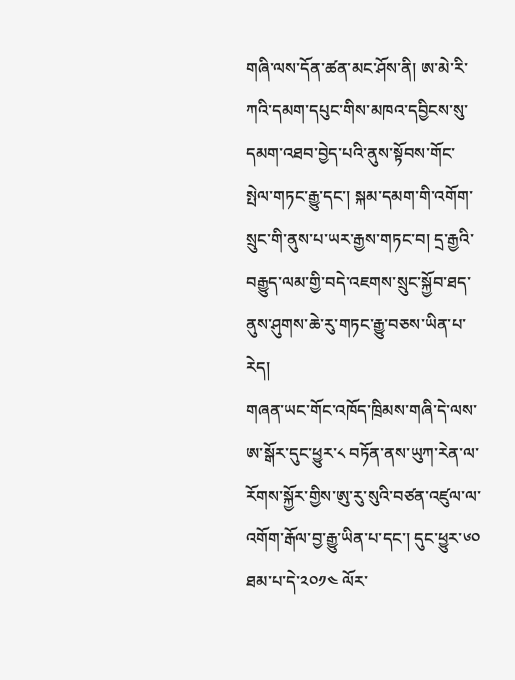གཞི་ལས་དོན་ཚན་མང་ཤོས་ནི། ཨ་མེ་རི་ཀའི་དམག་དཔུང་གིས་མཁའ་དབྱིངས་སུ་དམག་འཐབ་བྱེད་པའི་ནུས་སྟོབས་གོང་སྤེལ་གཏང་རྒྱུ་དང་། སྐམ་དམག་གི་འགོག་སྲུང་གི་ནུས་པ་ཡར་རྒྱས་གཏང་བ། དྲ་རྒྱའི་བརྒྱུད་ལམ་གྱི་བདེ་འཇགས་སྲུང་སྐྱོབ་ཐད་ནུས་ཤུགས་ཆེ་རུ་གཏང་རྒྱུ་བཅས་ཡིན་པ་རེད།
གཞན་ཡང་གོང་འཁོད་ཁྲིམས་གཞི་དེ་ལས་ཨ་སྒོར་དུང་ཕྱུར་༨ བཏོན་ནས་ཡུཀ་རེན་ལ་རོགས་སྐྱོར་གྱིས་ཨུ་རུ་སུའི་བཙན་འཛུལ་ལ་འགོག་རྒོལ་བྱ་རྒྱུ་ཡིན་པ་དང་། དུང་ཕྱུར་༦༠ ཐམ་པ་དེ་༢༠༡༤ ལོར་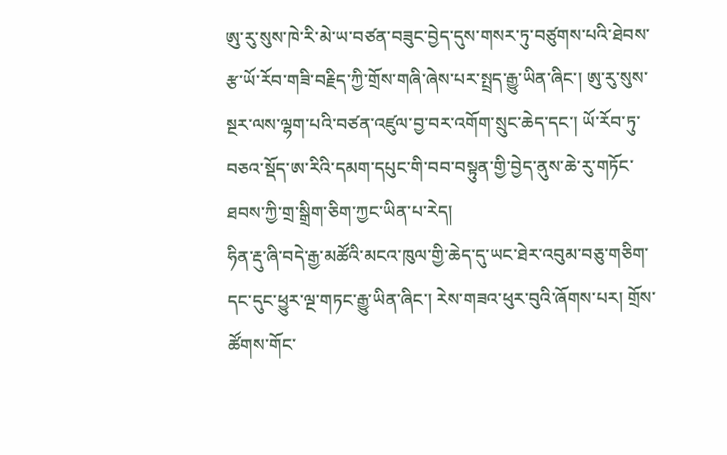ཨུ་རུ་སུས་ཁེ་རི་མེ་ཡ་བཙན་བཟུང་བྱེད་དུས་གསར་ཏུ་བཙུགས་པའི་ཐེབས་རྩ་ཡོ་རོབ་གཟི་བརྗིད་ཀྱི་གྲོས་གཞི་ཞེས་པར་སྤྲད་རྒྱུ་ཡིན་ཞིང་། ཨུ་རུ་སུས་སྔར་ལས་ལྷག་པའི་བཙན་འཛུལ་བྱ་བར་འགོག་སྲུང་ཆེད་དང་། ཡོ་རོབ་ཏུ་བཅའ་སྡོད་ཨ་རིའི་དམག་དཔུང་གི་བབ་བསྟུན་གྱི་བྱེད་ནུས་ཆེ་རུ་གཏོང་ཐབས་ཀྱི་གྲ་སྒྲིག་ཅིག་ཀྱང་ཡིན་པ་རེད།
ཧིན་རྡུ་ཞི་བདེ་རྒྱ་མཚོའི་མངའ་ཁུལ་གྱི་ཆེད་དུ་ཡང་ཐེར་འབུམ་བཅུ་གཅིག་དང་དུང་ཕྱུར་ལྔ་གཏང་རྒྱུ་ཡིན་ཞིང་། རེས་གཟའ་ཕུར་བུའི་ཞོགས་པར། གྲོས་ཚོགས་གོང་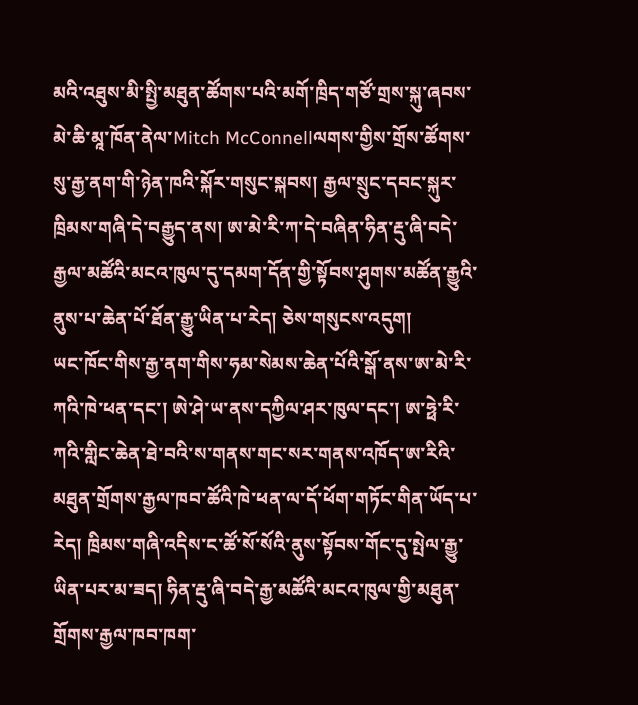མའི་འཐུས་མི་སྤྱི་མཐུན་ཚོགས་པའི་མགོ་ཁྲིད་གཙོ་གྲས་སྐུ་ཞབས་མེ་ཆི་མཱ་ཁོན་ནེལ་Mitch McConnellལགས་གྱིས་གྲོས་ཚོགས་སུ་རྒྱ་ནག་གི་ཉེན་ཁའི་སྐོར་གསུང་སྐབས། རྒྱལ་སྲུང་དབང་སྐུར་ཁྲིམས་གཞི་དེ་བརྒྱུད་ནས། ཨ་མེ་རི་ཀ་དེ་བཞིན་ཧིན་རྡུ་ཞི་བདེ་རྒྱལ་མཚོའི་མངའ་ཁུལ་དུ་དམག་དོན་གྱི་སྟོབས་ཤུགས་མཚོན་རྒྱུའི་ནུས་པ་ཆེན་པོ་ཐོན་རྒྱུ་ཡིན་པ་རེད། ཅེས་གསུངས་འདུག།
ཡང་ཁོང་གིས་རྒྱ་ནག་གིས་ཧམ་སེམས་ཆེན་པོའི་སྒོ་ནས་ཨ་མེ་རི་ཀའི་ཁེ་ཕན་དང་། ཨེ་ཤེ་ཡ་ནས་དཀྱིལ་ཤར་ཁུལ་དང་། ཨ་ཧྥེ་རི་ཀའི་གླིང་ཆེན་ཐེ་བའི་ས་གནས་གང་སར་གནས་འཁོད་ཨ་རིའི་མཐུན་གྲོགས་རྒྱལ་ཁབ་ཚོའི་ཁེ་ཕན་ལ་དོ་ཕོག་གཏོང་གིན་ཡོད་པ་རེད། ཁྲིམས་གཞི་འདིས་ང་ཚོ་སོ་སོའི་ནུས་སྟོབས་གོང་དུ་སྤེལ་རྒྱུ་ཡིན་པར་མ་ཟད། ཧིན་རྡུ་ཞི་བདེ་རྒྱ་མཚོའི་མངའ་ཁུལ་གྱི་མཐུན་གྲོགས་རྒྱལ་ཁབ་ཁག་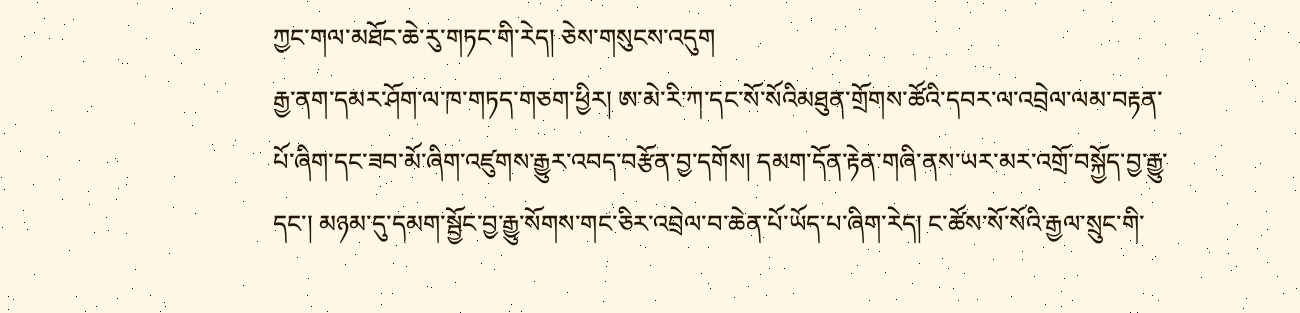ཀྱང་གལ་མཐོང་ཆེ་རུ་གཏང་གི་རེད། ཅེས་གསུངས་འདུག
རྒྱ་ནག་དམར་ཤོག་ལ་ཁ་གཏད་གཅག་ཕྱིར། ཨ་མེ་རི་ཀ་དང་སོ་སོའིམཐུན་གྲོགས་ཚོའི་དབར་ལ་འབྲེལ་ལམ་བརྟན་པོ་ཞིག་དང་ཟབ་མོ་ཞིག་འཛུགས་རྒྱུར་འབད་བརྩོན་བྱ་དགོས། དམག་དོན་རྟེན་གཞི་ནས་ཡར་མར་འགྲོ་བསྐྱོད་བྱ་རྒྱུ་དང་། མཉམ་དུ་དམག་སྦྱོང་བྱ་རྒྱུ་སོགས་གང་ཅིར་འབྲེལ་བ་ཆེན་པོ་ཡོད་པ་ཞིག་རེད། ང་ཚོས་སོ་སོའི་རྒྱལ་སྲུང་གི་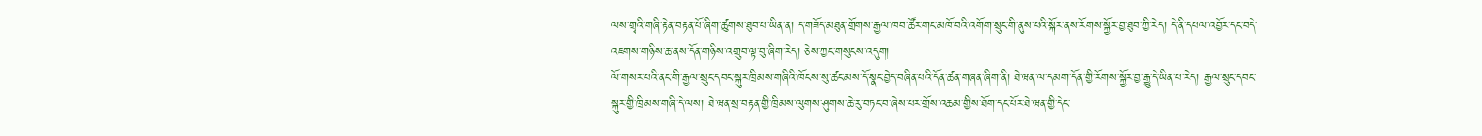ལས་གྲྭའི་གཞི་རྟེན་བརྟན་པོ་ཞིག་ཚུགས་ཐུབ་པ་ཡིན་ན། ད་གཟོད་མཐུན་གྲོགས་རྒྱལ་ཁབ་ཚོར་གང་མཁོ་བའི་འགོག་སྲུང་གི་ནུས་པའི་སྐོར་ནས་རོགས་སྐྱོར་བྱ་ཐུབ་ཀྱི་རེད། དེ་ནི་དཔལ་འབྱོར་དང་བདེ་འཇགས་གཉིས་ཆ་ནས་དོན་གཉིས་འགྲུབ་ལྟ་བུ་ཞིག་རེད། ཅེས་ཀྱང་གསུངས་འདུག།
ལོ་གསར་པའི་ནང་གི་རྒྱལ་སྲུང་དབང་སྐུར་ཁྲིམས་གཞིའི་ཁོངས་སུ་ཚང་མས་དོ་སྣང་བྱེད་བཞིན་པའི་དོན་ཚན་གཞན་ཞིག་ནི། ཐེ་ཝན་ལ་དམག་དོན་གྱི་རོགས་སྐྱོར་བྱ་རྒྱུ་དེ་ཡིན་པ་རེད། རྒྱལ་སྲུང་དབང་སྐུར་གྱི་ཁྲིམས་གཞི་དེ་ལས། ཐེ་ཝན་སྲ་བརྟན་གྱི་ཁྲིམས་ལུགས་ཤུགས་ཆེ་རུ་བཏང་བ་ཞེས་པར་གྲོས་འཆམ་གྱིས་ཐོག་དང་པོར་ཐེ་ཝན་གྱི་དེང་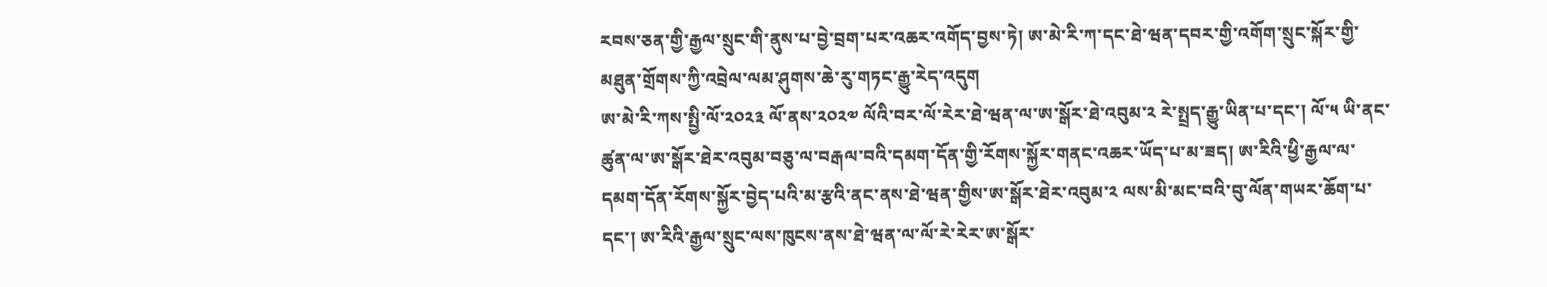རབས་ཅན་གྱི་རྒྱལ་སྲུང་གི་ནུས་པ་བྱེ་བྲག་པར་འཆར་འགོད་བྱས་ཏེ། ཨ་མེ་རི་ཀ་དང་ཐེ་ཝན་དབར་གྱི་འགོག་སྲུང་སྐོར་གྱི་མཐུན་གྲོགས་ཀྱི་འབྲེལ་ལམ་ཤུགས་ཆེ་རུ་གཏང་རྒྱུ་རེད་འདུག
ཨ་མེ་རི་ཀས་སྤྱི་ལོ་༢༠༢༣ ལོ་ནས་༢༠༢༧ ལོའི་བར་ལོ་རེར་ཐེ་ཝན་ལ་ཨ་སྒོར་ཐེ་འབུམ་༢ རེ་སྤྲད་རྒྱུ་ཡིན་པ་དང་། ལོ་༥ ཡི་ནང་ཚུན་ལ་ཨ་སྒོར་ཐེར་འབུམ་བཅུ་ལ་བརྒལ་བའི་དམག་དོན་གྱི་རོགས་སྐྱོར་གནང་འཆར་ཡོད་པ་མ་ཟད། ཨ་རིའི་ཕྱི་རྒྱལ་ལ་དམག་དོན་རོགས་སྐྱོར་བྱེད་པའི་མ་རྩའི་ནང་ནས་ཐེ་ཝན་གྱིས་ཨ་སྒོར་ཐེར་འབུམ་༢ ལས་མི་མང་བའི་བུ་ལོན་གཡར་ཆོག་པ་དང་། ཨ་རིའི་རྒྱལ་སྲུང་ལས་ཁུངས་ནས་ཐེ་ཝན་ལ་ལོ་རེ་རེར་ཨ་སྒོར་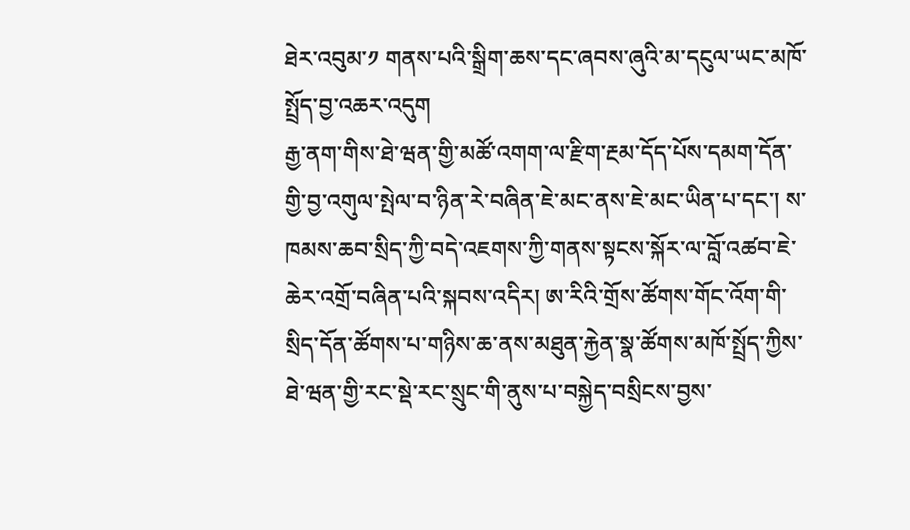ཐེར་འབུམ་༡ གནས་པའི་སྒྲིག་ཆས་དང་ཞབས་ཞུའི་མ་དངུལ་ཡང་མཁོ་སྤྲོད་བྱ་འཆར་འདུག
རྒྱ་ནག་གིས་ཐེ་ཝན་གྱི་མཚོ་འགག་ལ་རྫིག་རྔམ་དོད་པོས་དམག་དོན་གྱི་བྱ་འགུལ་སྤེལ་བ་ཉིན་རེ་བཞིན་ཇེ་མང་ནས་ཇེ་མང་ཡིན་པ་དང་། ས་ཁམས་ཆབ་སྲིད་ཀྱི་བདེ་འཇགས་ཀྱི་གནས་སྟངས་སྐོར་ལ་བློ་འཚབ་ཇེ་ཆེར་འགྲོ་བཞིན་པའི་སྐབས་འདིར། ཨ་རིའི་གྲོས་ཚོགས་གོང་འོག་གི་སྲིད་དོན་ཚོགས་པ་གཉིས་ཆ་ནས་མཐུན་རྐྱེན་སྣ་ཚོགས་མཁོ་སྤྲོད་ཀྱིས་ཐེ་ཝན་གྱི་རང་སྡེ་རང་སྲུང་གི་ནུས་པ་བསྐྱེད་བསྲིངས་བྱས་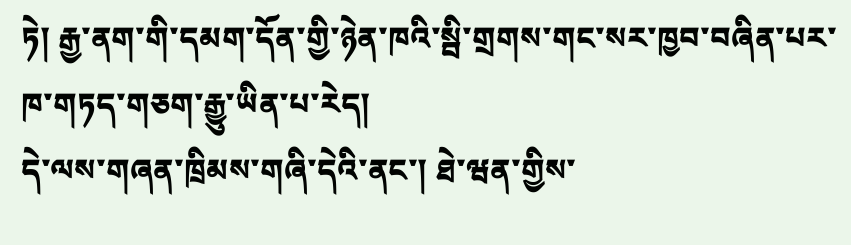ཏེ། རྒྱ་ནག་གི་དམག་དོན་གྱི་ཉེན་ཁའི་སྦི་གྲགས་གང་སར་ཁྱབ་བཞིན་པར་ཁ་གཏད་གཅག་རྒྱུ་ཡིན་པ་རེད།
དེ་ལས་གཞན་ཁྲིམས་གཞི་དེའི་ནང་། ཐེ་ཝན་གྱིས་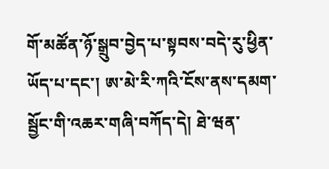གོ་མཚོན་ཉོ་སྒྲུབ་བྱེད་པ་སྟབས་བདེ་རུ་ཕྱིན་ཡོད་པ་དང་། ཨ་མེ་རི་ཀའི་ངོས་ནས་དམག་སྦྱོང་གི་འཆར་གཞི་བཀོད་དེ། ཐེ་ཝན་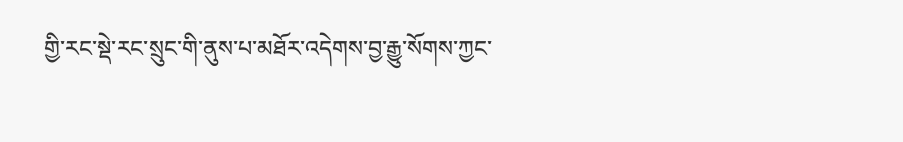གྱི་རང་སྡེ་རང་སྲུང་གི་ནུས་པ་མཐོར་འདེགས་བྱ་རྒྱུ་སོགས་ཀྱང་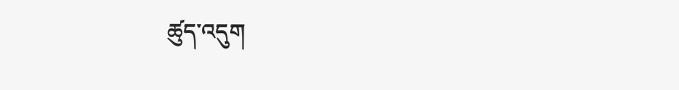ཚུད་འདུག